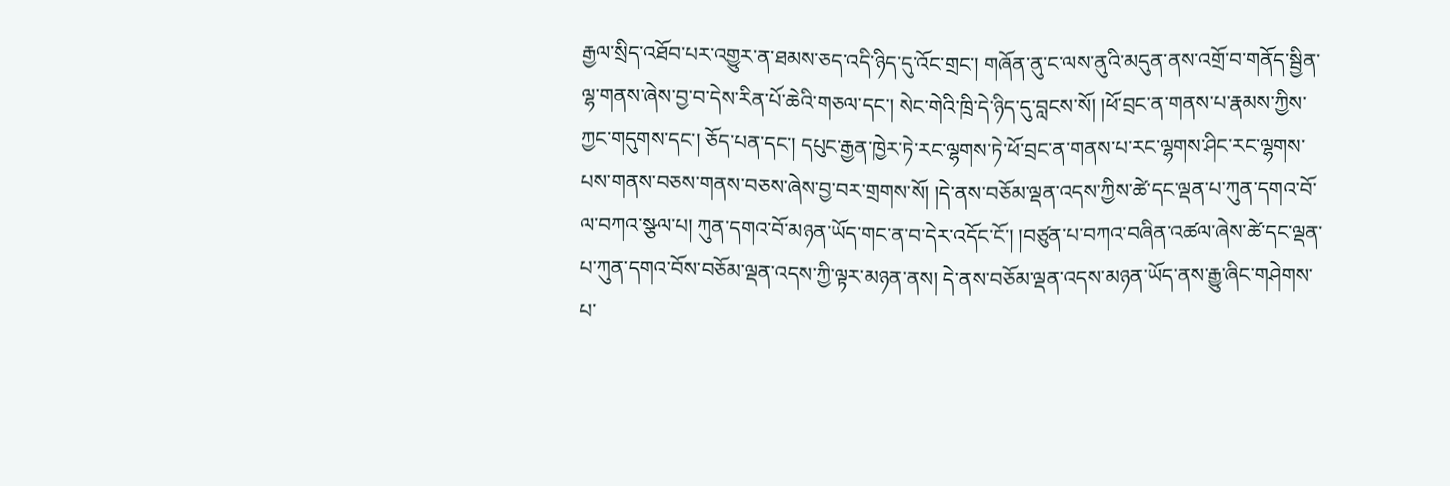རྒྱལ་སྲིད་འཐོབ་པར་འགྱུར་ན་ཐམས་ཅད་འདི་ཉིད་དུ་འོང་གྲང་། གཞོན་ནུ་ང་ལས་ནུའི་མདུན་ནས་འགྲོ་བ་གནོད་སྦྱིན་ལྷ་གནས་ཞེས་བྱ་བ་དེས་རིན་པོ་ཆེའི་གཅལ་དང་། སེང་གེའི་ཁྲི་དེ་ཉིད་དུ་བླངས་སོ། །ཕོ་བྲང་ན་གནས་པ་རྣམས་ཀྱིས་ཀྱང་གདུགས་དང་། ཅོད་པན་དང་། དཔུང་རྒྱན་ཁྱེར་ཏེ་རང་ལྷགས་ཏེ་ཕོ་བྲང་ན་གནས་པ་རང་ལྷགས་ཤིང་རང་ལྷགས་པས་གནས་བཅས་གནས་བཅས་ཞེས་བྱ་བར་གྲགས་སོ། །དེ་ནས་བཅོམ་ལྡན་འདས་ཀྱིས་ཚེ་དང་ལྡན་པ་ཀུན་དགའ་བོ་ལ་བཀའ་སྩལ་པ། ཀུན་དགའ་བོ་མཉན་ཡོད་གང་ན་བ་དེར་འདོང་ངོ་། །བཙུན་པ་བཀའ་བཞིན་འཚལ་ཞེས་ཚེ་དང་ལྡན་པ་ཀུན་དགའ་བོས་བཅོམ་ལྡན་འདས་ཀྱི་ལྟར་མཉན་ནས། དེ་ནས་བཅོམ་ལྡན་འདས་མཉན་ཡོད་ནས་རྒྱུ་ཞིང་གཤེགས་པ་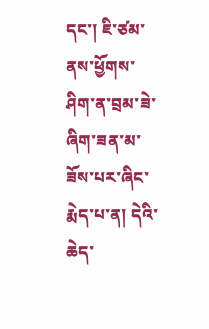དང་། ཇི་ཙམ་ནས་ཕྱོགས་ཤིག་ན་བྲམ་ཟེ་ཞིག་ཟན་མ་ཟོས་པར་ཞིང་རྨེད་པ་ན། དེའི་ཆེད་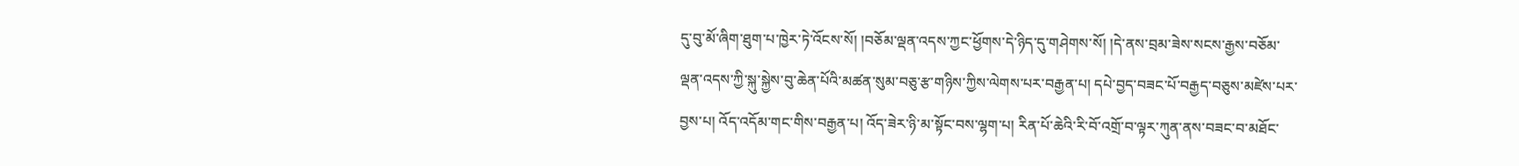དུ་བུ་མོ་ཞིག་ཐུག་པ་ཁྱེར་ཏེ་འོངས་སོ། །བཅོམ་ལྡན་འདས་ཀྱང་ཕྱོགས་དེ་ཉིད་དུ་གཤེགས་སོ། །དེ་ནས་བྲམ་ཟེས་སངས་རྒྱས་བཅོམ་ལྡན་འདས་ཀྱི་སྐུ་སྐྱེས་བུ་ཆེན་པོའི་མཚན་སུམ་བཅུ་རྩ་གཉིས་ཀྱིས་ལེགས་པར་བརྒྱན་པ། དཔེ་བྱད་བཟང་པོ་བརྒྱད་བཅུས་མཛེས་པར་བྱས་པ། འོད་འདོམ་གང་གིས་བརྒྱན་པ། འོད་ཟེར་ཉི་མ་སྟོང་བས་ལྷག་པ། རིན་པོ་ཆེའི་རི་བོ་འགྲོ་བ་ལྟར་ཀུན་ནས་བཟང་བ་མཐོང་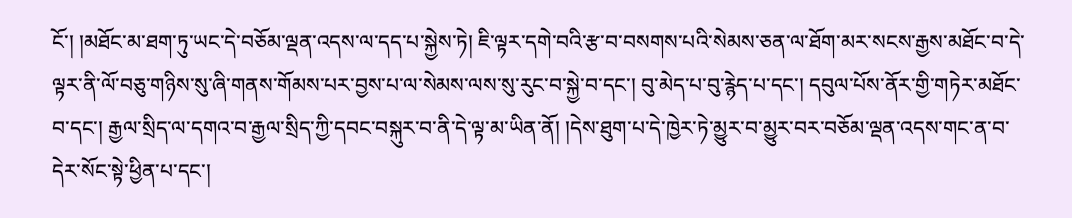ངོ་། །མཐོང་མ་ཐག་ཏུ་ཡང་དེ་བཅོམ་ལྡན་འདས་ལ་དད་པ་སྐྱེས་ཏེ། ཇི་ལྟར་དགེ་བའི་རྩ་བ་བསགས་པའི་སེམས་ཅན་ལ་ཐོག་མར་སངས་རྒྱས་མཐོང་བ་དེ་ལྟར་ནི་ལོ་བཅུ་གཉིས་སུ་ཞི་གནས་གོམས་པར་བྱས་པ་ལ་སེམས་ལས་སུ་རུང་བ་སྐྱེ་བ་དང་། བུ་མེད་པ་བུ་རྙེད་པ་དང་། དབུལ་པོས་ནོར་གྱི་གཏེར་མཐོང་བ་དང་། རྒྱལ་སྲིད་ལ་དགའ་བ་རྒྱལ་སྲིད་ཀྱི་དབང་བསྐུར་བ་ནི་དེ་ལྟ་མ་ཡིན་ནོ། །དེས་ཐུག་པ་དེ་ཁྱེར་ཏེ་མྱུར་བ་མྱུར་བར་བཅོམ་ལྡན་འདས་གང་ན་བ་དེར་སོང་སྟེ་ཕྱིན་པ་དང་།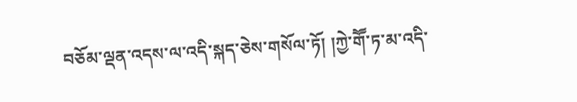བཅོམ་ལྡན་འདས་ལ་འདི་སྐད་ཅེས་གསོལ་ཏོ། །ཀྱེ་གཽ་ཏ་མ་འདི་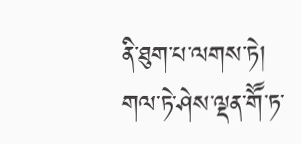ནི་ཐུག་པ་ལགས་ཏེ། གལ་ཏེ་ཤེས་ལྡན་གཽ་ཏ་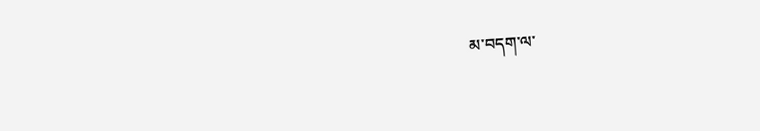མ་བདག་ལ་